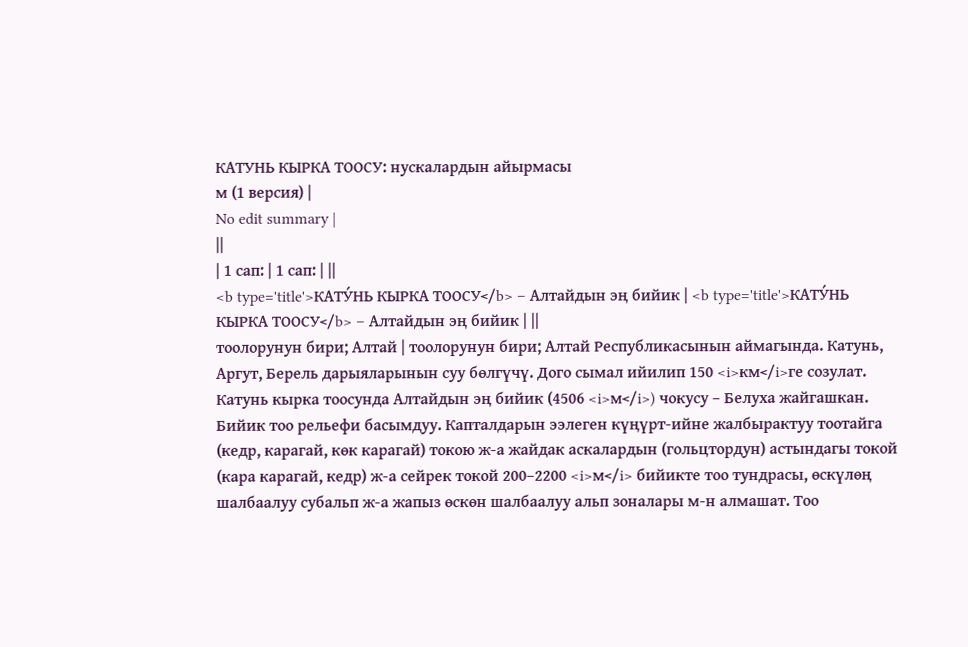КАТУНЬ КЫРКА ТООСУ: нускалардын айырмасы
м (1 версия) |
No edit summary |
||
| 1 сап: | 1 сап: | ||
<b type='title'>КАТУ́НЬ КЫРКА ТООСУ</b> – Алтайдын эң бийик | <b type='title'>КАТУ́НЬ КЫРКА ТООСУ</b> – Алтайдын эң бийик | ||
тоолорунун бири; Алтай | тоолорунун бири; Алтай Республикасынын аймагында. Катунь, Аргут, Берель дарыяларынын суу бөлгүчү. Дого сымал ийилип 150 <i>км</i>ге созулат. Катунь кырка тоосунда Алтайдын эң бийик (4506 <i>м</i>) чокусу – Белуха жайгашкан. Бийик тоо рельефи басымдуу. Капталдарын ээлеген күңүрт-ийне жалбырактуу тоотайга (кедр, карагай, көк карагай) токою ж-а жайдак аскалардын (гольцтордун) астындагы токой (кара карагай, кедр) ж-а сейрек токой 200–2200 <i>м</i> бийикте тоо тундрасы, өскүлөң шалбаалуу субальп ж-а жапыз өскөн шалбаалуу альп зоналары м-н алмашат. Тоо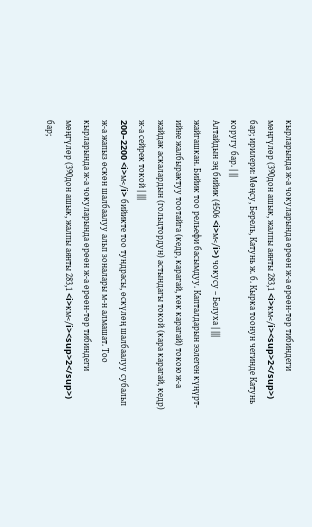кырларында ж-а чокуларында өрөөн ж-а өрөөн-төр тибиндеги мөңгүлөр (390дон ашык, жалпы аянты 283,1 <i>км</i><sup>2</sup>) бар; ирилери: Мөңсу, Берель, Катунь ж. б. Кырка тоонун чегинде Катунь коругу бар. | ||
Алтайдын эң бийик (4506 <i>м</i>) чокусу – Белуха | |||
жайгашкан. Бийик тоо рельефи басымдуу. Капталдарын ээлеген күңүрт-ийне жалбырактуу тоотайга (кедр, карагай, көк карагай) токою ж-а жайдак аскалардын (гольцтордун) астындагы токой (кара карагай, кедр) ж-а сейрек токой | |||
200–2200 <i>м</i> бийикте тоо тундрасы, өскүлөң шалбаалуу субальп ж-а жапыз өскөн шалбаалуу альп зоналары м-н алмашат. Тоо кырларында ж-а чокуларында өрөөн ж-а өрөөн-төр тибиндеги мөңгүлөр (390дон ашык, жалпы аянты 283,1 <i>км</i><sup>2</sup>) бар;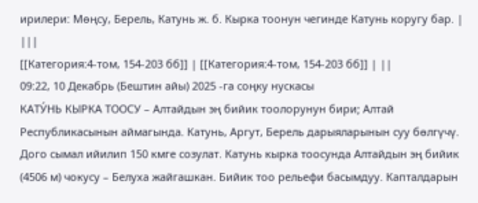ирилери: Мөңсу, Берель, Катунь ж. б. Кырка тоонун чегинде Катунь коругу бар. | |||
[[Категория:4-том, 154-203 бб]] | [[Категория:4-том, 154-203 бб]] | ||
09:22, 10 Декабрь (Бештин айы) 2025 -га соңку нускасы
КАТУ́НЬ КЫРКА ТООСУ – Алтайдын эң бийик тоолорунун бири; Алтай Республикасынын аймагында. Катунь, Аргут, Берель дарыяларынын суу бөлгүчү. Дого сымал ийилип 150 кмге созулат. Катунь кырка тоосунда Алтайдын эң бийик (4506 м) чокусу – Белуха жайгашкан. Бийик тоо рельефи басымдуу. Капталдарын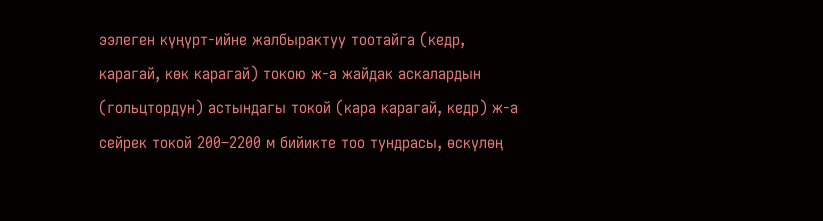ээлеген күңүрт-ийне жалбырактуу тоотайга (кедр, карагай, көк карагай) токою ж-а жайдак аскалардын (гольцтордун) астындагы токой (кара карагай, кедр) ж-а сейрек токой 200–2200 м бийикте тоо тундрасы, өскүлөң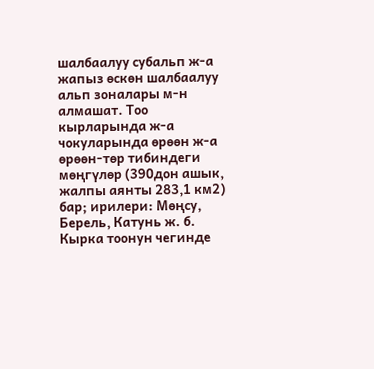шалбаалуу субальп ж-а жапыз өскөн шалбаалуу альп зоналары м-н алмашат. Тоо кырларында ж-а чокуларында өрөөн ж-а өрөөн-төр тибиндеги мөңгүлөр (390дон ашык, жалпы аянты 283,1 км2) бар; ирилери: Мөңсу, Берель, Катунь ж. б. Кырка тоонун чегинде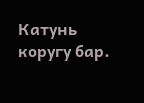Катунь коругу бар.